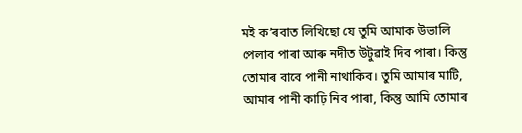মই ক’ৰবাত লিখিছো যে তুমি আমাক উভালি পেলাব পাৰা আৰু নদীত উটুৱাই দিব পাৰা। কিন্তু তোমাৰ বাবে পানী নাথাকিব। তুমি আমাৰ মাটি, আমাৰ পানী কাঢ়ি নিব পাৰা, কিন্তু আমি তোমাৰ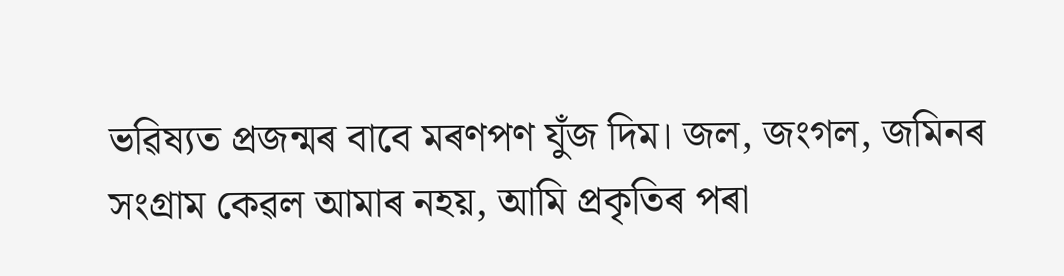ভৱিষ্যত প্ৰজন্মৰ বাবে মৰণপণ যুঁজ দিম। জল, জংগল, জমিনৰ সংগ্ৰাম কেৱল আমাৰ নহয়, আমি প্ৰকৃতিৰ পৰা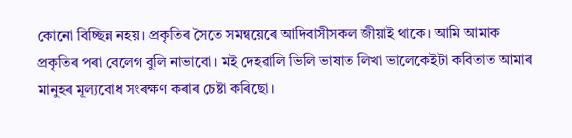কোনো বিচ্ছিন্ন নহয়। প্ৰকৃতিৰ সৈতে সমন্বয়েৰে আদিবাসীসকল জীয়াই থাকে। আমি আমাক প্ৰকৃতিৰ পৰা বেলেগ বুলি নাভাবো। মই দেহৱালি ভিলি ভাষাত লিখা ভালেকেইটা কবিতাত আমাৰ মানুহৰ মূল্যবোধ সংৰক্ষণ কৰাৰ চেষ্টা কৰিছো।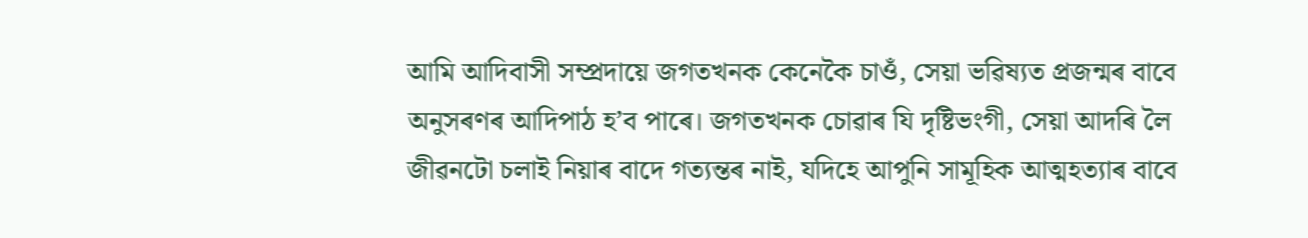আমি আদিবাসী সম্প্ৰদায়ে জগতখনক কেনেকৈ চাওঁ, সেয়া ভৱিষ্যত প্ৰজন্মৰ বাবে অনুসৰণৰ আদিপাঠ হ’ব পাৰে। জগতখনক চোৱাৰ যি দৃষ্টিভংগী, সেয়া আদৰি লৈ জীৱনটো চলাই নিয়াৰ বাদে গত্যন্তৰ নাই, যদিহে আপুনি সামূহিক আত্মহত্যাৰ বাবে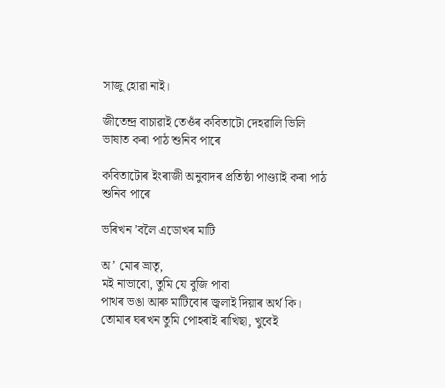সাজু হোৱা নাই।

জীতেন্দ্ৰ বাচাৱাই তেওঁৰ কবিতাটো দেহৱালি ভিলি ভাষাত কৰা পাঠ শুনিব পাৰে

কবিতাটোৰ ইংৰাজী অনুবাদৰ প্ৰতিষ্ঠা পাণ্ড্যাই কৰা পাঠ শুনিব পাৰে

ভৰিখন ’বলৈ এডোখৰ মাটি

অ’ মোৰ ভ্ৰাতৃ,
মই নাভাবো, তুমি যে বুজি পাবা
পাথৰ ভঙা আৰু মাটিবোৰ জ্বলাই দিয়াৰ অৰ্থ কি।
তোমাৰ ঘৰখন তুমি পোহৰাই ৰাখিছা, খুবেই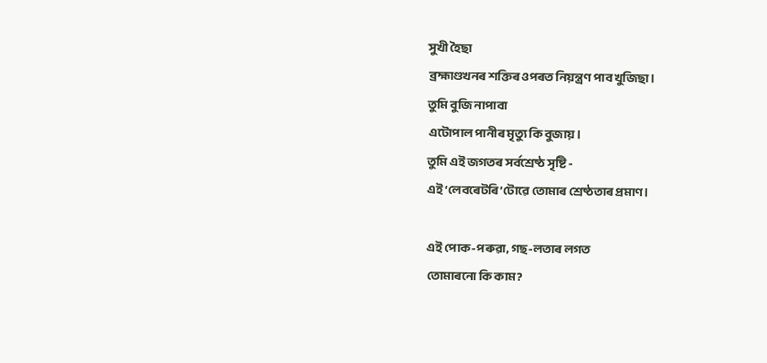সুখী হৈছা
ব্ৰহ্মাণ্ডখনৰ শক্তিৰ ওপৰত নিয়ন্ত্ৰণ পাব খুজিছা।
তুমি বুজি নাপাবা
এটোপাল পানীৰ মৃত্যু কি বুজায়।
তুমি এই জগতৰ সৰ্বশ্ৰেষ্ঠ সৃষ্টি -
এই ‘লেবৰেটৰি’টোৱে তোমাৰ শ্ৰেষ্ঠতাৰ প্ৰমাণ।

এই পোক-পৰুৱা, গছ-লতাৰ লগত
তোমাৰনো কি কাম?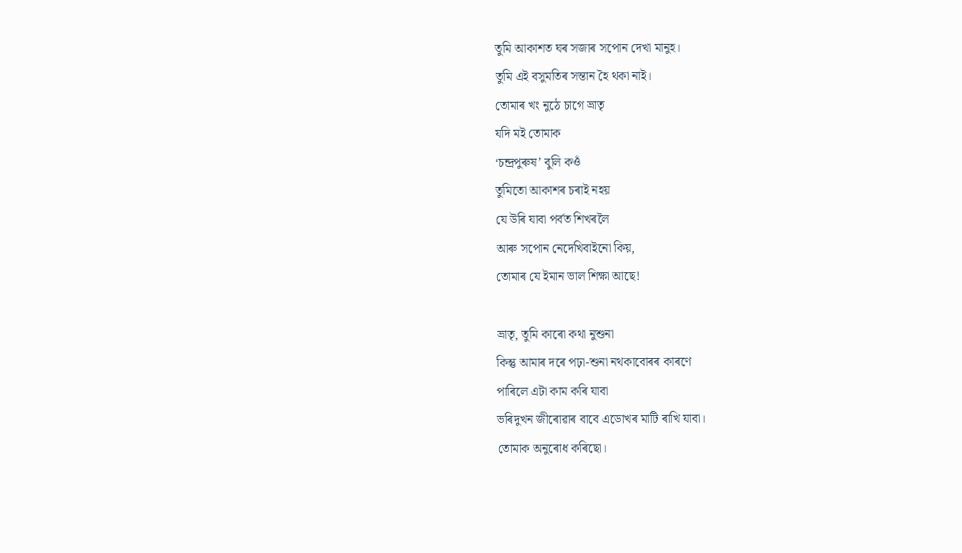তুমি আকাশত ঘৰ সজাৰ সপোন দেখা মানুহ।
তুমি এই বসুমতিৰ সন্তান হৈ থকা নাই।
তোমাৰ খং নুঠে চাগে ভ্ৰাতৃ
যদি মই তোমাক
‘চন্দ্ৰপুৰুষ’ বুলি কওঁ
তুমিতো আকাশৰ চৰাই নহয়
যে উৰি যাবা পৰ্বত শিখৰলৈ
আৰু সপোন নেদেখিবাইনো কিয়,
তোমাৰ যে ইমান ভাল শিক্ষা আছে!

ভ্ৰাতৃ, তুমি কাৰো কথা নুশুনা
কিন্তু আমাৰ দৰে পঢ়া-শুনা নথকাবোৰৰ কাৰণে
পাৰিলে এটা কাম কৰি যাবা
ভৰিদুখন জীৰোৱাৰ বাবে এডোখৰ মাটি ৰাখি যাবা।
তোমাক অনুৰোধ কৰিছো।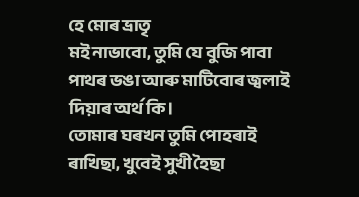হে মোৰ ভ্ৰাতৃ
মই নাভাবো, তুমি যে বুজি পাবা
পাথৰ ভঙা আৰু মাটিবোৰ জ্বলাই দিয়াৰ অৰ্থ কি।
তোমাৰ ঘৰখন তুমি পোহৰাই ৰাখিছা, খুবেই সুখী হৈছা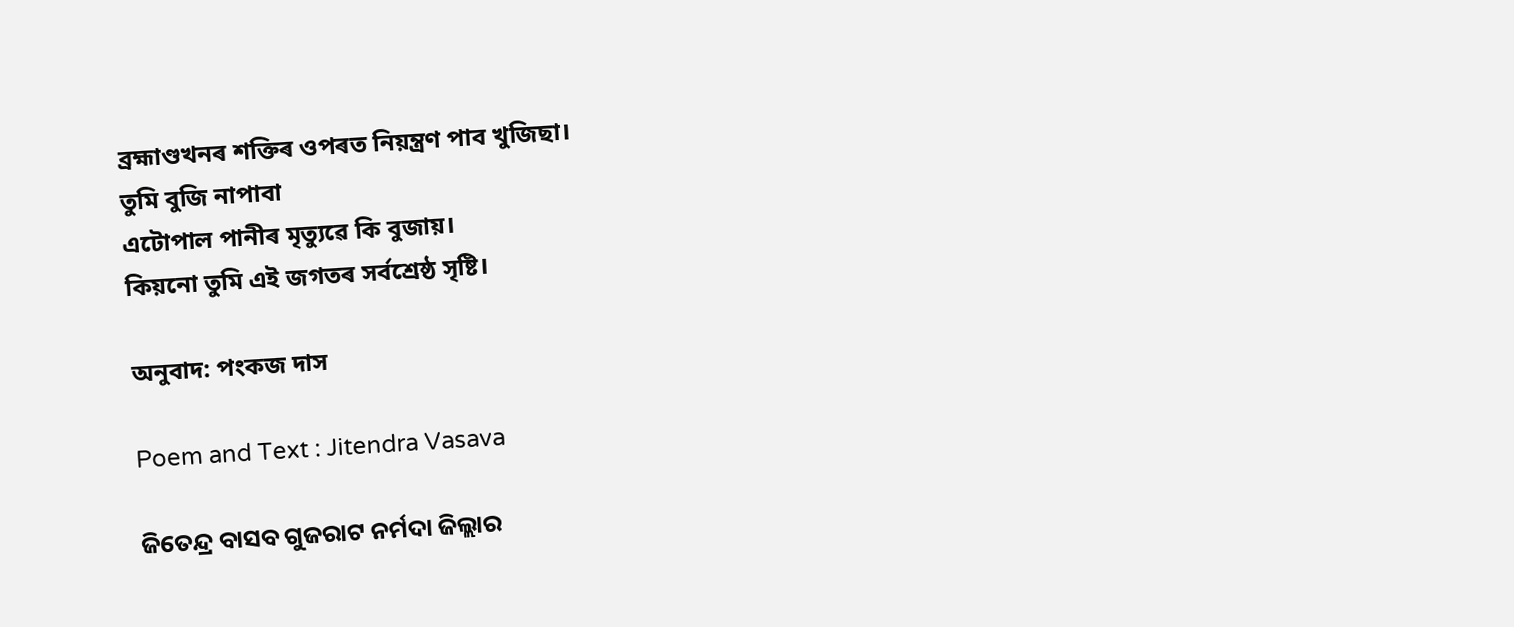ব্ৰহ্মাণ্ডখনৰ শক্তিৰ ওপৰত নিয়ন্ত্ৰণ পাব খুজিছা।
তুমি বুজি নাপাবা
এটোপাল পানীৰ মৃত্যুৱে কি বুজায়।
কিয়নো তুমি এই জগতৰ সৰ্বশ্ৰেষ্ঠ সৃষ্টি।

অনুবাদ: পংকজ দাস

Poem and Text : Jitendra Vasava

ଜିତେନ୍ଦ୍ର ବାସବ ଗୁଜରାଟ ନର୍ମଦା ଜିଲ୍ଲାର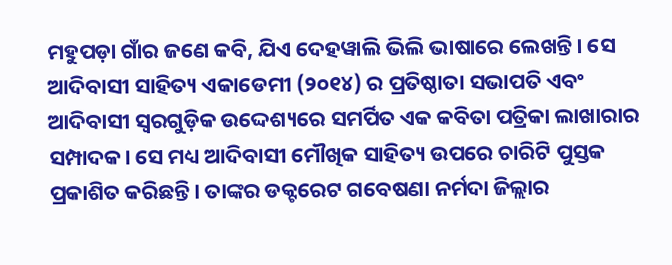ମହୁପଡ଼ା ଗାଁର ଜଣେ କବି, ଯିଏ ଦେହୱାଲି ଭିଲି ଭାଷାରେ ଲେଖନ୍ତି। ସେ ଆଦିବାସୀ ସାହିତ୍ୟ ଏକାଡେମୀ (୨୦୧୪) ର ପ୍ରତିଷ୍ଠାତା ସଭାପତି ଏବଂ ଆଦିବାସୀ ସ୍ୱରଗୁଡ଼ିକ ଉଦ୍ଦେଶ୍ୟରେ ସମର୍ପିତ ଏକ କବିତା ପତ୍ରିକା ଲାଖାରାର ସମ୍ପାଦକ। ସେ ମଧ୍ୟ ଆଦିବାସୀ ମୌଖିକ ସାହିତ୍ୟ ଉପରେ ଚାରିଟି ପୁସ୍ତକ ପ୍ରକାଶିତ କରିଛନ୍ତି। ତାଙ୍କର ଡକ୍ଟରେଟ ଗବେଷଣା ନର୍ମଦା ଜିଲ୍ଲାର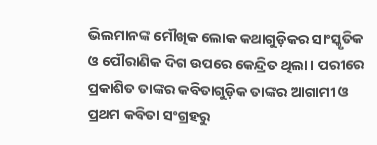ଭିଲମାନଙ୍କ ମୌଖିକ ଲୋକ କଥାଗୁଡ଼ିକର ସାଂସ୍କୃତିକ ଓ ପୌରାଣିକ ଦିଗ ଉପରେ କେନ୍ଦ୍ରିତ ଥିଲା। ପରୀରେ ପ୍ରକାଶିତ ତାଙ୍କର କବିତାଗୁଡ଼ିକ ତାଙ୍କର ଆଗାମୀ ଓ ପ୍ରଥମ କବିତା ସଂଗ୍ରହରୁ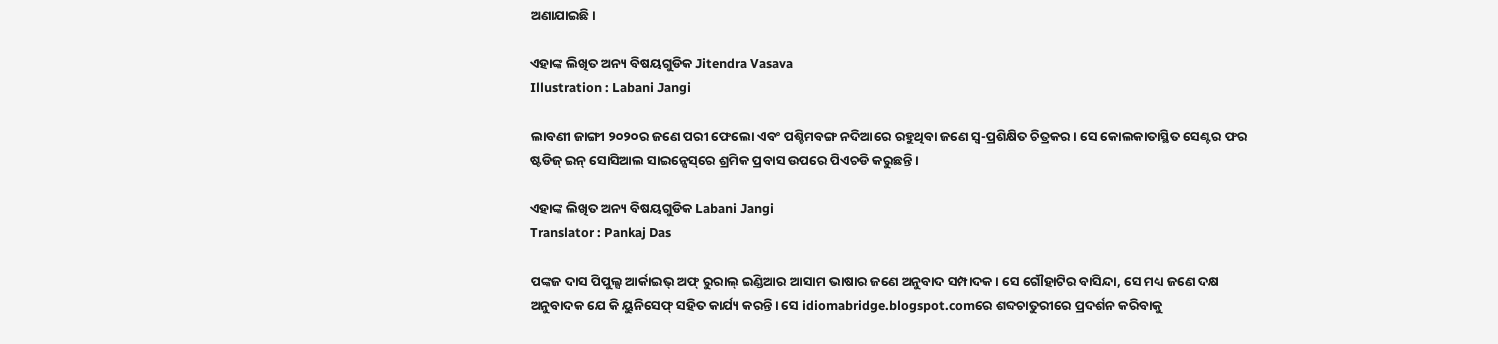ଅଣାଯାଇଛି।

ଏହାଙ୍କ ଲିଖିତ ଅନ୍ୟ ବିଷୟଗୁଡିକ Jitendra Vasava
Illustration : Labani Jangi

ଲାବଣୀ ଜାଙ୍ଗୀ ୨୦୨୦ର ଜଣେ ପରୀ ଫେଲୋ ଏବଂ ପଶ୍ଚିମବଙ୍ଗ ନଦିଆରେ ରହୁଥିବା ଜଣେ ସ୍ୱ-ପ୍ରଶିକ୍ଷିତ ଚିତ୍ରକର। ସେ କୋଲକାତାସ୍ଥିତ ସେଣ୍ଟର ଫର ଷ୍ଟଡିଜ୍‌ ଇନ୍‌ ସୋସିଆଲ ସାଇନ୍ସେସ୍‌ରେ ଶ୍ରମିକ ପ୍ରବାସ ଉପରେ ପିଏଚଡି କରୁଛନ୍ତି।

ଏହାଙ୍କ ଲିଖିତ ଅନ୍ୟ ବିଷୟଗୁଡିକ Labani Jangi
Translator : Pankaj Das

ପଙ୍କଜ ଦାସ ପିପୁଲ୍ସ ଆର୍କାଇଭ୍ ଅଫ୍ ରୁରାଲ୍ ଇଣ୍ଡିଆର ଆସାମ ଭାଷାର ଜଣେ ଅନୁବାଦ ସମ୍ପାଦକ। ସେ ଗୌହାଟିର ବାସିନ୍ଦା, ସେ ମଧ୍ୟ ଜଣେ ଦକ୍ଷ ଅନୁବାଦକ ଯେ କି ୟୁନିସେଫ୍ ସହିତ କାର୍ଯ୍ୟ କରନ୍ତି। ସେ idiomabridge.blogspot.comରେ ଶବ୍ଦଚାତୁରୀରେ ପ୍ରଦର୍ଶନ କରିବାକୁ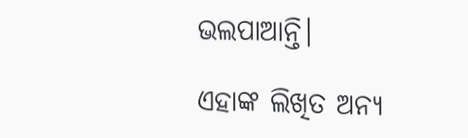ଭଲପାଆନ୍ତି।

ଏହାଙ୍କ ଲିଖିତ ଅନ୍ୟ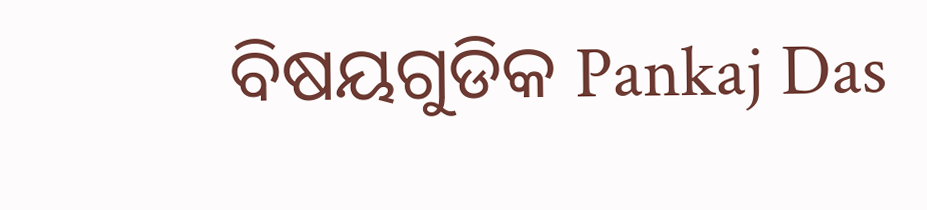ବିଷୟଗୁଡିକ Pankaj Das